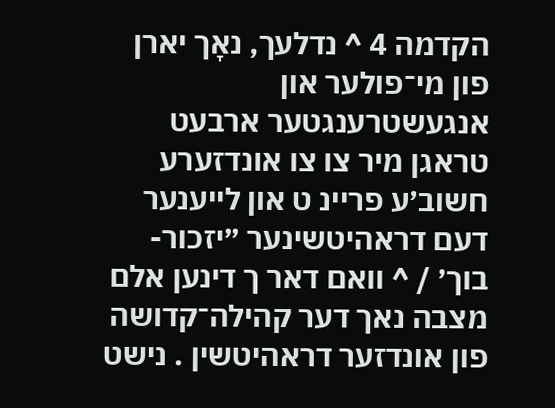הקדמה 4 ^ נדלעך, נאָך יארן פון מי־פולער און אנגעשטרענגטער ארבעט טראגן מיר צו צו אונדזערע חשוב׳ע פריינ ט און לייענער דעם דראהיטשינער ״יזכור-בוך׳ / ^ װאם דאר ך דינען אלם מצבה נאך דער קהילה־קדושה פון אונדזער דראהיטשין . נישט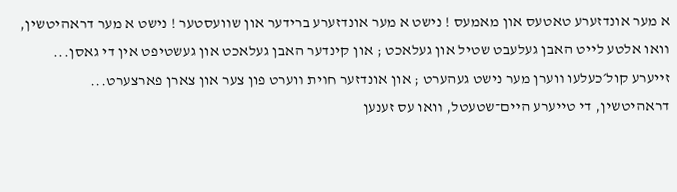א מער אונדזערע טאטעס און מאמעס ! נישט א מער אונדזערע ברידער און שװעסטער ! נישט א מער דראהיטשין, װאו אלטע לײט האבן געלעבט שטיל און געלאכט ; און קינדער האבן געלאכט און געשטיפט אין די גאסן... זײערע קול׳כעלעו װערן מער נישט געהערט ; און אונדזער חױת װערט פון צער און צארן פארצערט... דראהיטשין, די טייערע הײם־שטעטל, װאו עס זענען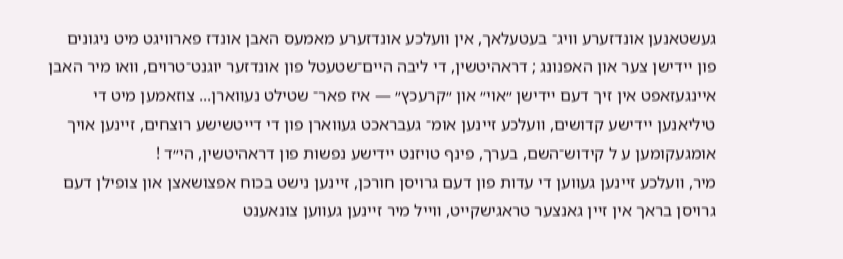געשטאנען אונדזערע װיג־ בעטעלאך, אין װעלכע אונדזערע מאמעס האבן אונדז פארװיגט מיט ניגונים פון ײדישן צער און האפנונג ; דראהיטשין, די ליבה הײם־שטעטל פון אונדזער יוגנט־טרוים, װאו מיר האבן איינגעזאפט אין זיך דעם ײדישן ״אוי״ און ״קרעכץ״ — איז פאר־ שטילט נעװארן... צוזאמען מיט די טיליאנען ײדישע קדושים, װעלכע זײנען אומ־ געבראכט געװארן פון די דײטשישע רוצחים, זײנען אויך אומגעקומען ע ל קידוש־השם, בערך, פינף טויזנט ײדישע נפשות פון דראהיטשין, הי״ד !
מיר, װעלכע זײנען געװען די עדות פון דעם גרויסן חורכן, זײנען נישט בכוח אפצושאצן און צופילן דעם גרויסן בראך אין זײן גאנצער טראגישקײט, װײל מיר זײנען געװען צונאענט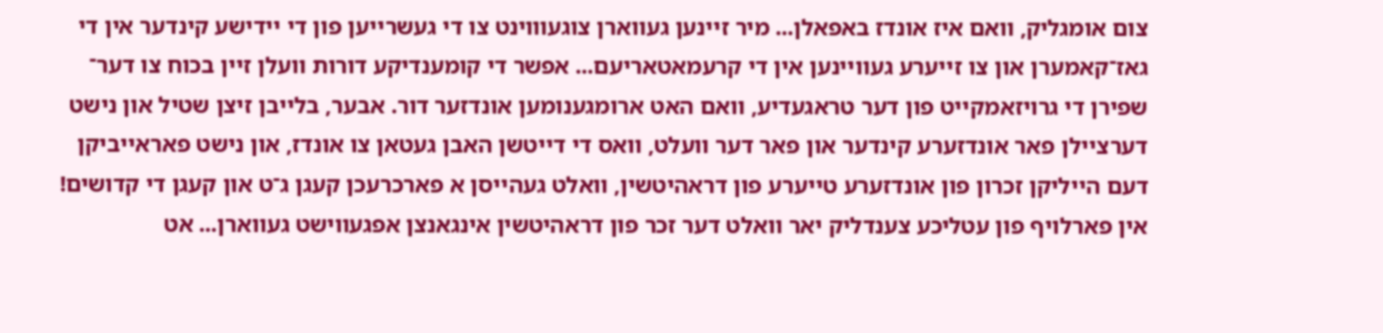צום אומגליק, װאם איז אונדז באפאלן... מיר זײנען געװארן צוגעװוינט צו די געשרײען פון די ײדישע קינדער אין די גאז־קאמערן און צו זײערע געװײנען אין די קרעמאטאריעם... אפשר די קומענדיקע דורות װעלן זײן בכוח צו דער־ שפירן די גרויזאמקײט פון דער טראגעדיע, װאם האט ארומגענומען אונדזער דור. אבער, בלײבן זיצן שטיל און נישט דערצײלן פאר אונדזערע קינדער און פאר דער װעלט, װאס די דײטשן האבן געטאן צו אונדז, און נישט פאראײביקן דעם הײליקן זכרון פון אונדזערע טײערע פון דראהיטשין, װאלט געהײסן א פארכרעכן קעגן ג־ט און קעגן די קדושים! אין פארלויף פון עטליכע צענדליק יאר װאלט דער זכר פון דראהיטשין אינגאנצן אפגעװישט געװארן... אט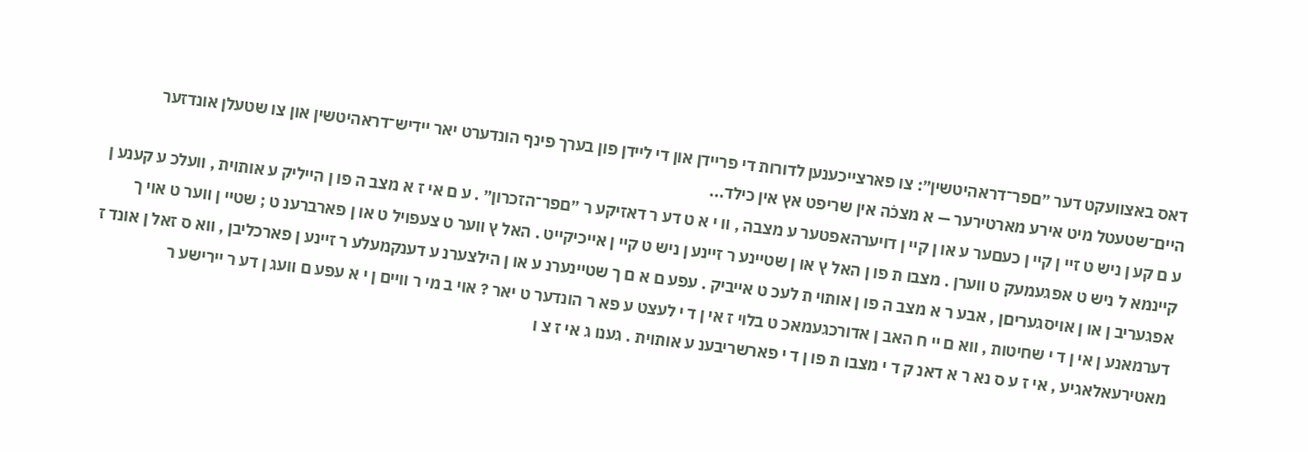דאס באצװעקט דער ״םפר־דראהיטשין״: צו פארצײכענען לדורות די פרײדן און די לײדן פון בערך פינף הונדערט יאר ײדיש־דראהיטשין און צו שטעלן אונדזער היים־שטעטל מיט אירע מארטירער — א מצכׂה אין שריפט אץ אין כילד...
ע ם קע ן ניש ט זײ ן קײ ן כעםער ע או ן קײ ן דויערהאפטער ע מצבה , װ י א ט דע ר דאזיקע ר ״םפר־הזכרון״ . ע ם אי ז א מצב ה פו ן הײליק ע אותױת , װעלכ ע קענע ן קײנמא ל ניש ט אפגעמעק ט װערן . מצבו ת פו ן האל ץ או ן שטײנע ר זײנע ן ניש ט קײ ן אײכיקײט . האל ץ װער ט צעפויל ט או ן פארברענ ט ; שטײ ן װער ט אוי ך אפגעריב ן או ן אויסגעריםן , אבע ר א מצב ה פו ן אותױ ת לעכ ט אײביק . עפע ם א ם ך שטײנערנ ע או ן הילצערנ ע דענקמעלע ר זײנע ן פארכליבן , װא ס זאל ן אונד ז דערמאנע ן אי ן ד י שחיטות , װא ם ײ ח האב ן אדורכגעמאכ ט בלוי ז אי ן ד י לעצט ע פא ר הונדער ט יאר ? אוי ב מי ר װײם ן י א עפע ם װעג ן דע ר ײרישע ר מאטירעאלאגיע , אי ז ע ס נא ר א דאנ ק ד י מצבו ת פו ן ד י פארשריבענ ע אותױת . גענו ג אי ז צ ו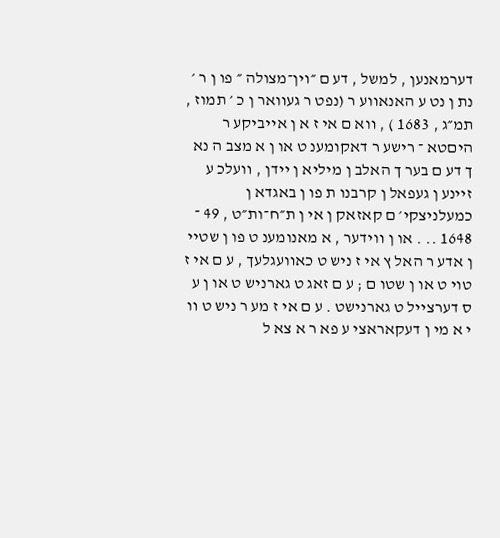דערמאנען , למשל , דע ם ״ױן־מצולה ״ פו ן ר ׳ נת ן נט ע האנאװע ר (נפט ר געװאר ן כ ׳ תמוז , תמ״ג , 1683 ) , װא ם אי ז א ן אײביקע ר היםטא ־ רישע ר דאקומענ ט או ן א מצב ה נא ך דע ם בער ך האלב ן מיליא ן ײדן , װעלכ ע זײנע ן געפאל ן קרבנו ת פו ן באגדא ן כמעלניצקי׳ ם קאזאק ן אי ן ת״ח־ות״ט , 49 ־ 1648 .. . או ן װידער , א מאנומענ ט פו ן שטײ ן אדע ר האל ץ אי ז ניש ט כאװעגלעך , ע ם אי ז טוי ט או ן שטו ם ; ע ם זאג ט גארניש ט או ן ע ס דערצײל ט גארנישט . ע ם אי ז מע ר ניש ט װ י א מי ן דעקאראצי ע פא ר א צא ל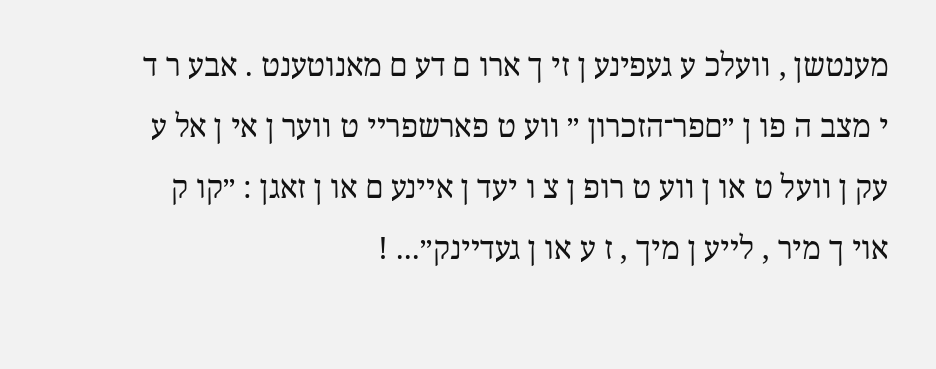מענטשן , װעלכ ע געפינע ן זי ך ארו ם דע ם מאנוטענט . אבע ר ד י מצב ה פו ן ״םפר־הזכרון ״ װע ט פארשפרײ ט װער ן אי ן אל ע עק ן װעל ט או ן װע ט רופ ן צ ו יעד ן אײנע ם או ן זאגן : ״קו ק אוי ך מיר , לײע ן מיך , ז ע או ן געדײנק״... !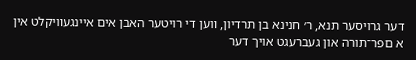דער גרויסער תנא, ר׳ חנינא בן תרדיון, װען די רויטער האבן אים איינגעװיקלט אין א םפר־תורה און געברעגט אויך דער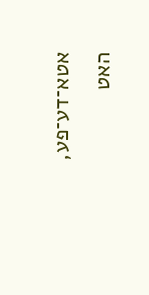אטא־דע־פע, האט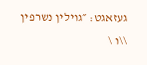געזאגט: ״גוילין נשרפין \\ו \